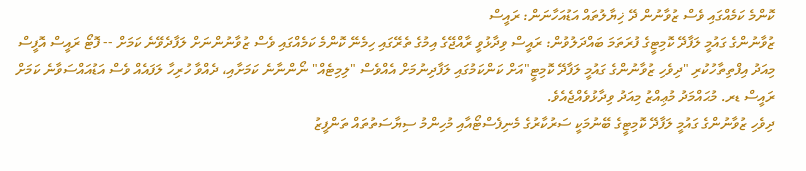ކޮންމެ ކަމެއްގައި ވެސް ޒުވާނުން ދޭ ޚިޔާލުތައް އަޑުއަހާނަން: ރައީސް
ޒުވާނުންގެ ގައުމީ ލަފާދޭ ކޮމިޓީގެ ފުރަތަމަ ބައްދަލުވުން: ރައީސް ވިދާޅުވީ ރާއްޖޭގެ އިމުގެ ތެރޭގައި ހިމެނޭ ކޮންމެ ކަމެއްގައި ވެސް ޒުވާނުންނަށް ލަފާދެވޭނެ ކަމަށް -- ފޮޓޯ ރައީސް އޮފީސް
މިއަދު އިފްތިތާހުކުރި "ދިވެހި ޒުވާނުންގެ ގައުމީ ލަފާދޭ ކޮމިޓީ"އަށް ކަންކަމުގައި ލަފާދިނުމަށް އެއްވެސް "ލިމިޓެއް" ނޯންނާނެ ކަމަށާއި، ދެއްވާ ހުރިހާ ލަފައެއް ވެސް އަޑުއައްސަވާނެ ކަމަށް ރައީސް ޑރ. މުޙައްމަދު މުޢިއްޒު މިއަދު ވިދާޅުވެއްޖެއެވެ.
ދިވެހި ޒުވާނުންގެ ގައުމީ ލަފާދޭ ކޮމިޓީގެ ބޭނުމަކީ ސަރުކާރުގެ މެނިފެސްޓޯއާއި މުހިންމު ސިޔާސަތުތައް ތަންފީޒު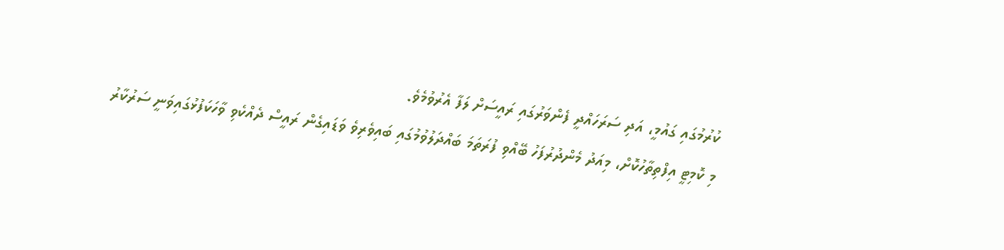ކުރުމުގައި ގައުމީ، އަދި ސަރަހައްދީ ފެންވަރުގައި ރައީސަށް ލަފާ އެރުވުމެވެ.
މި ކޮމިޓީ އިފްތިތާހުކޮށް، މިއަދު މެންދުރުފަހު ބޭއްވި ފުރަތަމަ ބައްދަލުވުމުގައި ބައިވެރިވެ ވަޑައިގެން ރައީސް ދެއްކެވި ވާހަކަފުޅުގައިވަނީ ސަރުކާރު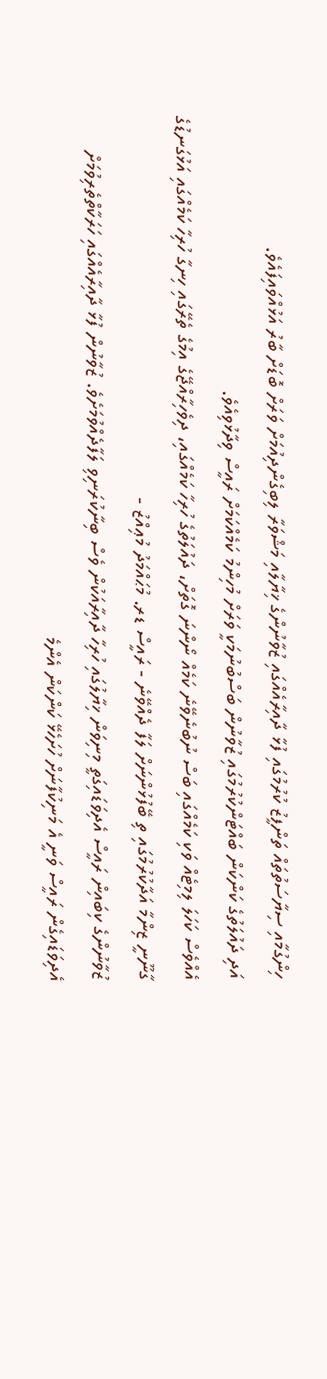ހިންގުމާއި ސިޔާސަތުތައް ތަންފީޒު ކުރުމުގައި ފުޅާ ދާއިރާއެއްގައި ޒުވާނުންގެ ޚިޔާލާއި މަޝްވަރާ ލިބިގެންދިއުމަށް ވަރަށް ބޮޑަށް ބާރު އަޅުއްވައިފައެވެ.
އަދި ދައުލަތުގެ ކަންކަން ބައްޓަންކުރުމުގައި ޒުވާނުން ބަސްބުނުމަކީ ވަރަށް މުހިންމު ކަމެއްކަމަށް ރައީސް ވިދާޅުވިއެވެ.
އެއްވެސް ކަހަލަ ލިމިޓެއް ވަކި ކަމެއްގައި ބަސް ނުބުނެވޭނެ ކަމެއް ނޯންނަ ގޮތަށް، ދައުލަތުގެ ހުރިހާ ކަމެއްގައި، ދިވެހިރާއްޖޭގެ އިމުގެ ތެރޭގައި ހިނގާ ހުރިހާ ކަމެއްގައި އަޅުގަނޑުގެ ގާނޫނީ ޒިންމާ އަދާކުރުމުގައި ތި ބޭފުޅުންނަށް ލަފާ ދެއްވޭނެ - ރައީސް ޑރ. މުޙައްމަދު މުޢިއްޒު -
ޒުވާނުންގެ ކިބައިން ރައީސް އެދިވަޑައިގަތީ މިނިވަން ޚިޔާލުގައި ހުރިހާ ދާއިރާއަކުން ވެސް ބިނާކުރަނިވި ލަފާދެއްވުމަށެވެ. ޒުވާނުން ފުޅާ ދާއިރާއެއްގައި ހަރަކާތްތެރިވުމަށް އެދިވަޑައިގެން ރައީސް ވަނީ އެ މަނިކުފާނަށް ހުށަހެޅޭ ކަންކަން އެންމެ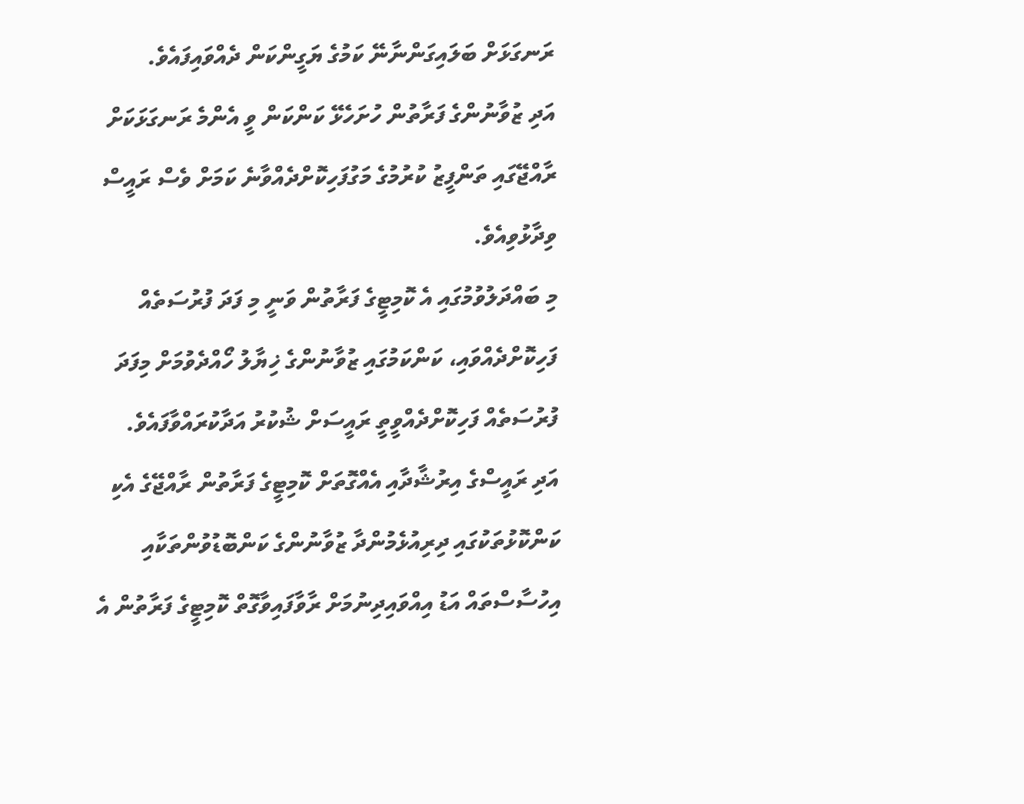ރަނގަޅަށް ބަލައިގަންނާނޭ ކަމުގެ ޔަގީންކަން ދެއްވައިފައެވެ.
އަދި ޒުވާނުންގެ ފަރާތުން ހުށަހެޅޭ ކަންކަން ވީ އެންމެ ރަނގަޅަކަށް ރާއްޖޭގައި ތަންފީޒު ކުރުމުގެ މަގުފަހިކޮށްދެއްވާނެ ކަމަށް ވެސް ރައީސް ވިދާޅުވިއެވެ.
މި ބައްދަލުވުމުގައި އެ ކޮމިޓީގެ ފަރާތުން ވަނީ މި ފަދަ ފުރުސަތެއް ފަހިކޮށްދެއްވައި، ކަންކަމުގައި ޒުވާނުންގެ ޚިޔާލު ހޯއްދެވުމަށް މިފަދަ ފުރުސަތެއް ފަހިކޮށްދެއްވީތީ ރައީސަށް ޝުކުރު އަދާކުރައްވާފައެވެ.
އަދި ރައީސްގެ އިރުޝާދާއި އެއްގޮތަށް ކޮމިޓީގެ ފަރާތުން ރާއްޖޭގެ އެކި ކަންކޮޅުތަކުގައި ދިރިއުޅެމުންދާ ޒުވާނުންގެ ކަންބޮޑުވުންތަކާއި އިހުސާސްތައް އަޑު އިއްވައިދިނުމަށް ރާވާފައިވާގޮތް ކޮމިޓީގެ ފަރާތުން އެ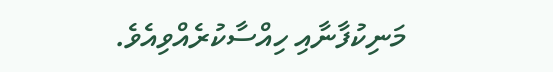މަނިކުފާނާއި ހިއްސާކުރެއްވިއެވެ.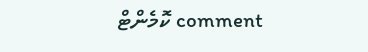comment ކޮމެންޓް